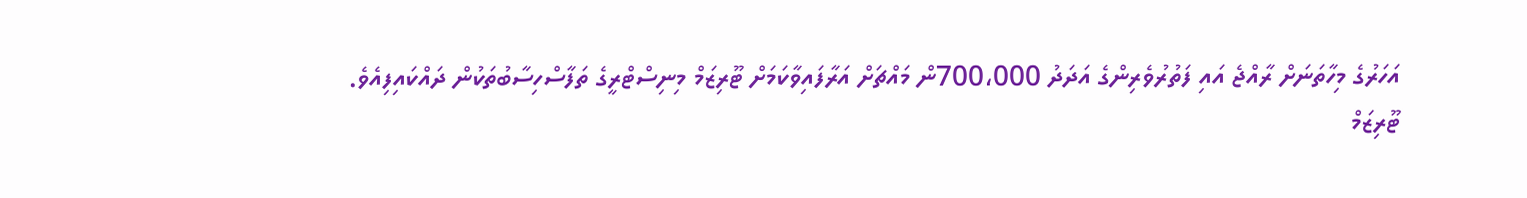އަހަރުގެ މިހާތަނަށް ރާއްޖެ އައި ފަތުރުވެރިންގެ އަދަދު 700،000ން މައްޗަށް އަރާފައިވާކަމަށް ޓޫރިޒަމް މިނިސްޓްރީގެ ތަފާސްހިސާބުތަކުން ދައްކައިފިއެވެ.
ޓޫރިޒަމް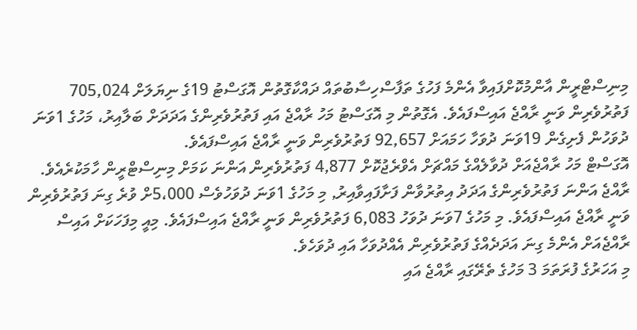މިނިސްޓްރީން އާންމުކޮށްފައިވާ އެންމެ ފަހުގެ ތަފާސްހިސާބުތައް ދައްކާގޮތުން އޮގަސްޓު 19ގެ ނިޔަލަށް 705,024 ފަތުރުވެރިން ވަނީ ރާއްޖެ އައިސްފައެވެ. އެގޮތުން މި އޮގަސްޓު މަހު ރާއްޖެ އައި ފަތުރުވެރިންގެ އަދަދަށް ބަލާއިރު، މަހުގެ 1ވަނަ ދުވަހުން ފެށިގެން 19ވަނަ ދުވަހާ ހަމައަށް 92,657 ފަތުރުވެރިން ވަނީ ރާއްޖެ އައިސްފައެވެ.
އޮގަސްޓް މަހު ރާއްޖެއަށް ދުވާލެއްގެ މައްޗަށް އެވްރެޖުކޮށް 4,877 ފަތުރުވެރިން އަންނަ ކަމަށް މިނިސްޓްރީން ހާމަކުރެއެވެ. ރާއްޖެ އަންނަ ފަތުރުވެރިންގެ އަދަދު އިތުރުވާން ފަށާފައިވާއިރު, މި މަހުގެ 1ވަނަ ދުވަހުވެސް 5،000ށް ވުރެ ގިނަ ފަތުރުވެރިން ވަނީ ރާއްޖެ އައިސްފައެވެ. މި މަހުގެ 7ވަނަ ދުވަހު 6,083 ފަތުރުވެރިން ވަނީ ރާއްޖެ އައިސްފައެވެ. މިއީ މިފަހަކަށް އައިސް ރާއްޖެއަށް އެންމެ ގިނަ އަދަދެއްގެ ފަތުރުވެރިން އެއްދުވަހާ އައި ދުވަހެވެ.
މި އަހަރުގެ ފުރަތަމަ 3 މަހުގެ ތެރޭގައި ރާއްޖެ އައި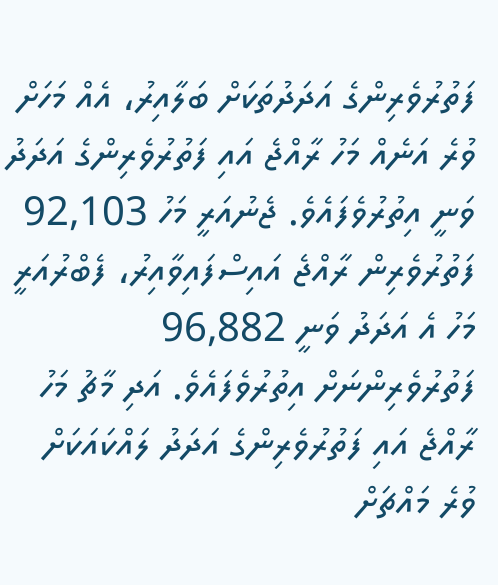ފަތުރުވެރިންގެ އަދަދުތަކަށް ބަލާއިރު، އެއް މަހަށް ވުރެ އަނެއް މަހު ރާއްޖެ އައި ފަތުރުވެރިންގެ އަދަދު ވަނީ އިތުރުވެފައެވެ. ޖެނުއަރީ މަހު 92,103 ފަތުރުވެރިން ރާއްޖެ އައިސްފައިވާއިރު، ފެބްރުއަރީ މަހު އެ އަދަދު ވަނީ 96,882 ފަތުރުވެރިންނަށް އިތުރުވެފައެވެ. އަދި މާޗު މަހު ރާއްޖެ އައި ފަތުރުވެރިންގެ އަދަދު ލައްކައަކަށް ވުރެ މައްޗަށް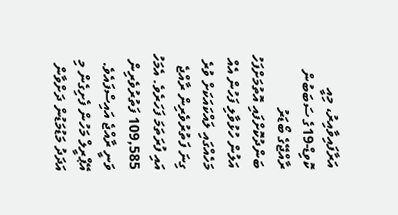އަރާފައިވާއިރު، މިއީ ކޮވިޑް-19ގެ ސަބަބުން ރާއްޖޭގެ ބޯޑަރު ބަންދުކޮށްފައި އޮތުމަށްފަހު އަލުން ހުޅުވާލި ފަހުން އެއް މަހެއްގައި ލައްކައަކަށް ވުރެ ގިނަ ފަތުރުވެރިން ރާއްޖެ އައި ފުރަތަމަ ފަހަރެވެ. އެމަހު 109,585 ފަތުރުވެރިން ވަނީ ރާއްޖެ އައިސްފައެވެ.
އޭޕްރީލް މަހުން ފެށިގެން މި އަދަދު މަޑުމަޑުން ދަށްވާން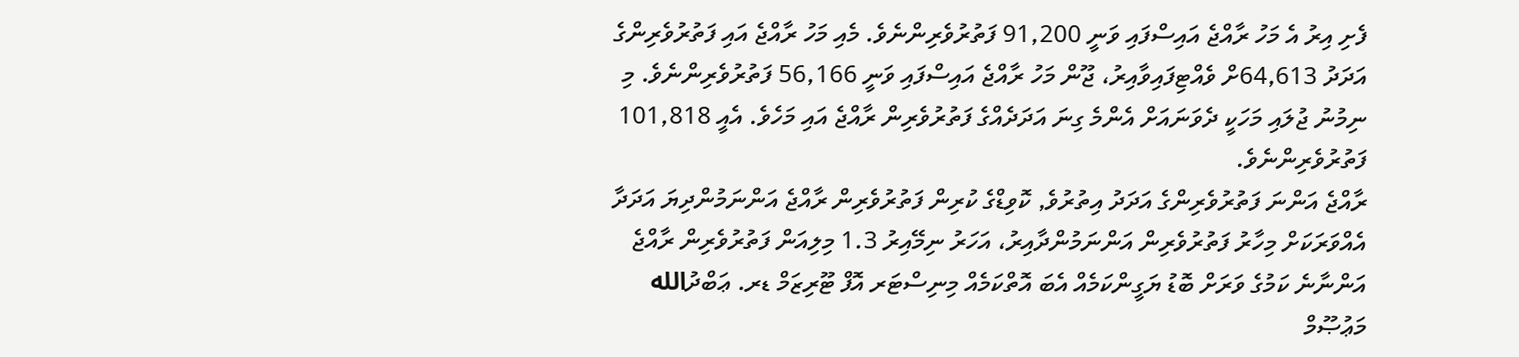ފެށި އިރު އެ މަހު ރާއްޖެ އައިސްފައި ވަނީ 91,200 ފަތުރުވެރިންނެވެ. މެއި މަހު ރާއްޖެ އައި ފަތުރުވެރިންގެ އަދަދު 64,613ށް ވެއްޓިފައިވާއިރު، ޖޫން މަހު ރާއްޖެ އައިސްފައި ވަނީ 56,166 ފަތުރުވެރިންނެވެ. މި ނިމުނު ޖުލައި މަހަކީ ދެވަނައަށް އެންމެ ގިނަ އަދަދެއްގެ ފަތުރުވެރިން ރާއްޖެ އައި މަހެވެ. އެއީ 101,818 ފަތުރުވެރިންނެވެ.
ރާއްޖެ އަންނަ ފަތުރުވެރިންގެ އަދަދު އިތުރުވެ, ކޮވިޑްގެ ކުރިން ފަތުރުވެރިން ރާއްޖެ އަންނަމުންދިޔަ އަދަދާ އެއްވަރަކަށް މިހާރު ފަތުރުވެރިން އަންނަމުންދާއިރު، އަހަރު ނިމޭއިރު 1.3 މިލިއަން ފަތުރުވެރިން ރާއްޖެ އަންނާނެ ކަމުގެ ވަރަށް ބޮޑު ޔަގީންކަމެއް އެބަ އޮތްކަމެއް މިނިސްޓަރ އޮފް ޓޫރިޒަމް ޑރ. ޢަބްދުالله މަޢުޞޫމް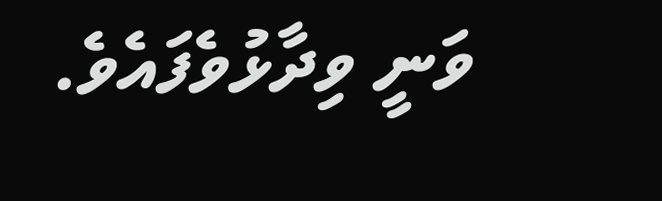ވަނީ ވިދާޅުވެފައެވެ.